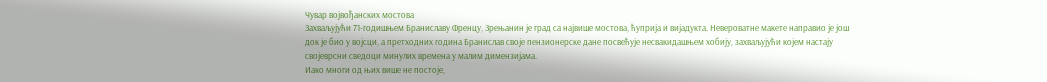Чувар војвођанских мостова
Захваљујући 71-годишњем Браниславу Френцу, Зрењанин је град са највише мостова, ћуприја и вијадукта. Невероватне макете направио је још док је био у војсци, а претходних година Бранислав своје пензионерске дане посвећује несвакидашњем хобију, захваљујући којем настају својеврсни сведоци минулих времена у малим димензијама.
Иако многи од њих више не постоје,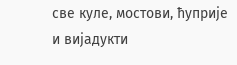све куле, мостови, ћуприје и вијадукти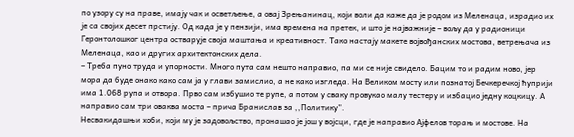по узору су на праве, имају чак и осветљење, а овај Зрењанинац, који воли да каже да је родом из Меленаца, израдио их је са својих десет прстију. Од када је у пензији, има времена на претек, и што је најважније – вољу да у радионици Геронтолошког центра остварује своја маштања и креативност. Тако настају макете војвођанских мостова, ветрењача из Меленаца, као и других архитектонских дела.
– Треба пуно труда и упорности. Много пута сам нешто направио, па ми се није свидело. Бацим то и радим ново, јер мора да буде онако како сам ја у глави замислио, а не како изгледа. На Великом мосту или познатој Бечкеречкој ћуприји има 1.068 рупа и отвора. Прво сам избушио те рупе, а потом у сваку провукао малу тестеру и избацио једну коцкицу. А направио сам три оваква моста – прича Бранислав за ,,Политику”.
Несвакидашњи хоби, који му је задовољство, пронашао је још у војсци, где је направио Ајфелов торањ и мостове. На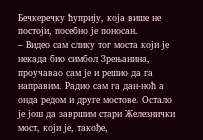Бечкеречку ћуприју, која више не постоји, посебно је поносан.
– Видео сам слику тог моста који је некада био симбол Зрењанина, проучавао сам је и решио да га направим. Радио сам га дан-ноћ а онда редом и друге мостове. Остало је још да завршим стари Железнички мост, који је, такође,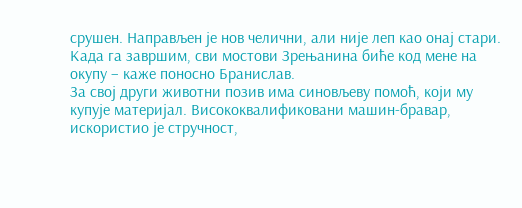срушен. Направљен је нов челични, али није леп као онај стари. Када га завршим, сви мостови Зрењанина биће код мене на окупу – каже поносно Бранислав.
За свој други животни позив има синовљеву помоћ, који му купује материјал. Висококвалификовани машин-бравар, искористио је стручност,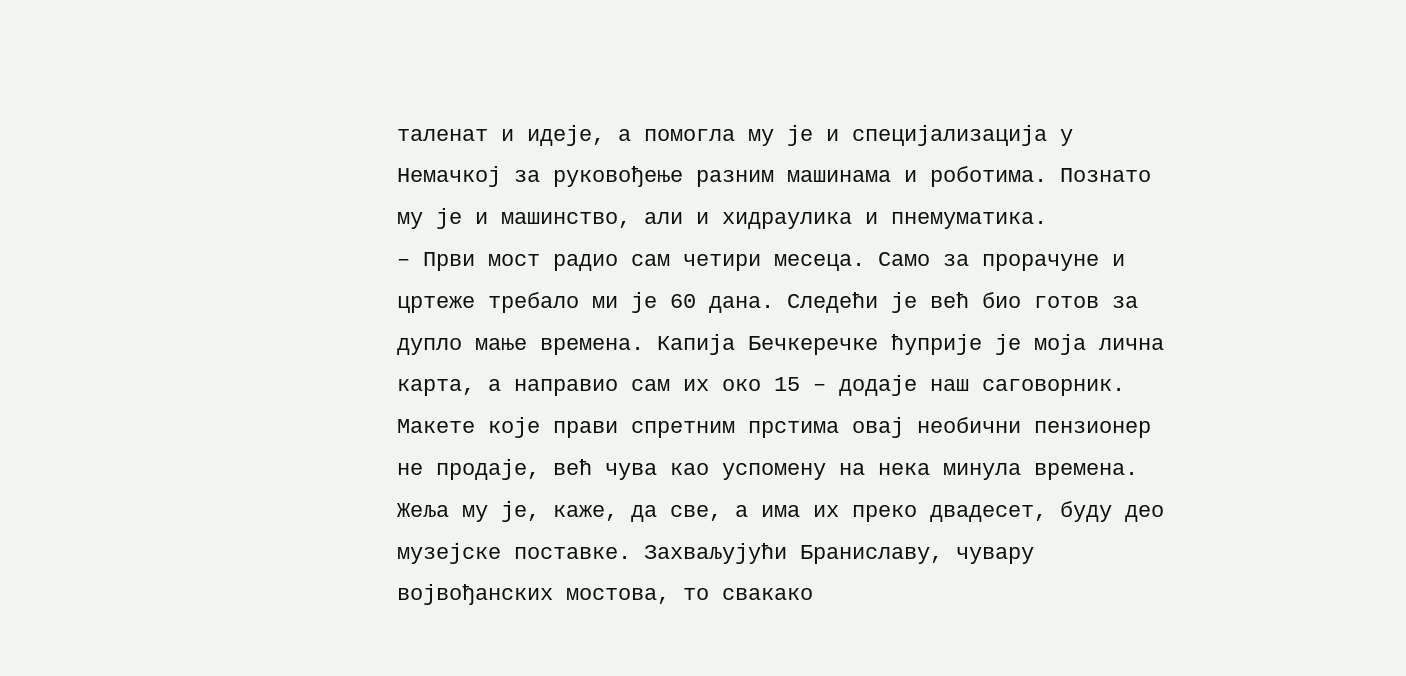таленат и идеје, а помогла му је и специјализација у Немачкој за руковођење разним машинама и роботима. Познато му је и машинство, али и хидраулика и пнемуматика.
– Први мост радио сам четири месеца. Само за прорачуне и цртеже требало ми је 60 дана. Следећи је већ био готов за дупло мање времена. Капија Бечкеречке ћуприје је моја лична карта, а направио сам их око 15 – додаје наш саговорник.
Макете које прави спретним прстима овај необични пензионер не продаје, већ чува као успомену на нека минула времена. Жеља му је, каже, да све, а има их преко двадесет, буду део музејске поставке. Захваљујући Браниславу, чувару војвођанских мостова, то свакако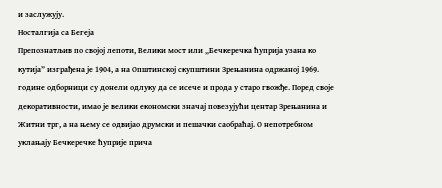и заслужују.
Носталгија са Бегеја
Препознатљив по својој лепоти, Велики мост или „Бечкеречка ћуприја узана ко кутија” изграђена је 1904, а на Општинској скупштини Зрењанина одржаној 1969. године одборници су донели одлуку да се исече и прода у старо гвожђе. Поред своје декоративности, имао је велики економски значај повезујући центар Зрењанина и Житни трг, а на њему се одвијао друмски и пешачки саобраћај. О непотребном уклањају Бечкеречке ћуприје прича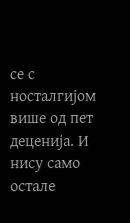се с носталгијом више од пет деценија. И нису само остале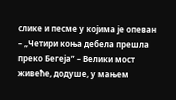слике и песме у којима је опеван – „Четири коња дебела прешла преко Бегеја” – Велики мост живеће, додуше, у мањем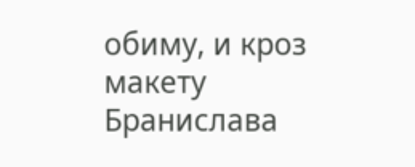обиму, и кроз макету Бранислава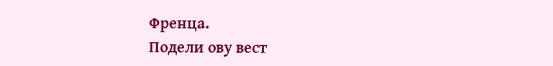Френца.
Подели ову вест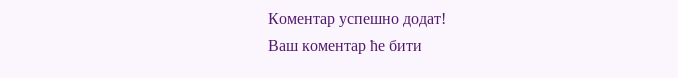Комeнтар успeшно додат!
Ваш комeнтар ћe бити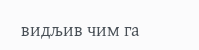видљив чим га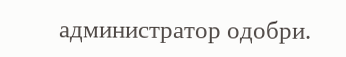администратор одобри.